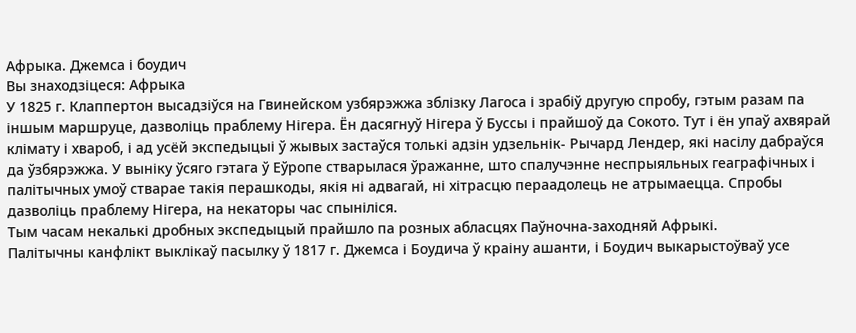Афрыка. Джемса і боудич
Вы знаходзіцеся: Афрыка
У 1825 г. Клаппертон высадзіўся на Гвинейском узбярэжжа зблізку Лагоса і зрабіў другую спробу, гэтым разам па іншым маршруце, дазволіць праблему Нігера. Ён дасягнуў Нігера ў Буссы і прайшоў да Сокото. Тут і ён упаў ахвярай клімату і хвароб, і ад усёй экспедыцыі ў жывых застаўся толькі адзін удзельнік- Рычард Лендер, які насілу дабраўся да ўзбярэжжа. У выніку ўсяго гэтага ў Еўропе стварылася ўражанне, што спалучэнне неспрыяльных геаграфічных і палітычных умоў стварае такія перашкоды, якія ні адвагай, ні хітрасцю пераадолець не атрымаецца. Спробы дазволіць праблему Нігера, на некаторы час спыніліся.
Тым часам некалькі дробных экспедыцый прайшло па розных абласцях Паўночна-заходняй Афрыкі.
Палітычны канфлікт выклікаў пасылку ў 1817 г. Джемса і Боудича ў краіну ашанти, і Боудич выкарыстоўваў усе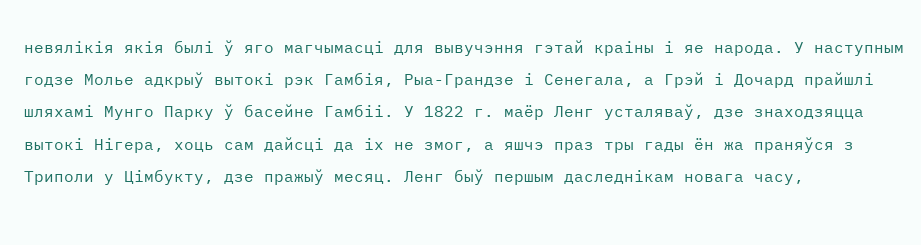невялікія якія былі ў яго магчымасці для вывучэння гэтай краіны і яе народа. У наступным годзе Молье адкрыў вытокі рэк Гамбія, Рыа-Грандзе і Сенегала, а Грэй і Дочард прайшлі шляхамі Мунго Парку ў басейне Гамбіі. У 1822 г. маёр Ленг усталяваў, дзе знаходзяцца вытокі Нігера, хоць сам дайсці да іх не змог, а яшчэ праз тры гады ён жа праняўся з Триполи у Цімбукту, дзе пражыў месяц. Ленг быў першым даследнікам новага часу,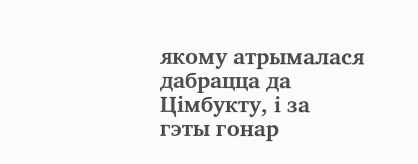якому атрымалася дабрацца да Цімбукту, і за гэты гонар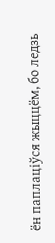ён паплаціўся жыццём, бо ледзь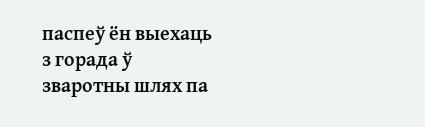паспеў ён выехаць з горада ў зваротны шлях па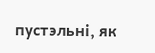пустэльні, як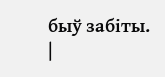быў забіты.
|